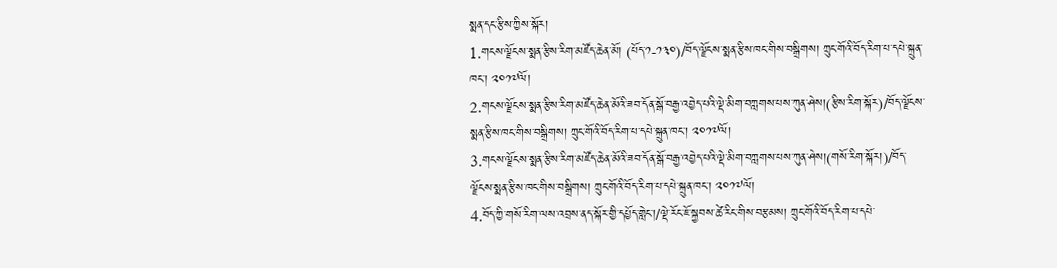སྨན་དང་རྩིས་ཀྱིས་སྐོར།
1.གངས་ལྗོངས་སྨན་རྩིས་རིག་མཛོད་ཆེན་མོ། (པོད་༡-༡༣༠)/བོད་ལྗོངས་སྨན་རྩིས་ཁང་གིས་བསྒྲིགས། ཀྲུང་གོའི་བོད་རིག་པ་དཔེ་སྐྲུན་ཁང་། ༢༠༡༧ལོ།
2.གངས་ལྗོངས་སྨན་རྩིས་རིག་མཛོད་ཆེན་མོའི་ཟབ་དོན་སྒོ་བརྒྱ་འབྱེད་པའི་ལྡེ་མིག་བཀླགས་པས་ཀུན་ཤེས།(རྩིས་རིག་སྐོར)/བོད་ལྗོངས་སྨན་རྩིས་ཁང་གིས་བསྒྲིགས། ཀྲུང་གོའི་བོད་རིག་པ་དཔེ་སྐྲུན་ཁང་། ༢༠༡༧ལོ།
3.གངས་ལྗོངས་སྨན་རྩིས་རིག་མཛོད་ཆེན་མོའི་ཟབ་དོན་སྒོ་བརྒྱ་འབྱེད་པའི་ལྡེ་མིག་བཀླགས་པས་ཀུན་ཤེས།(གསོ་རིག་སྐོར།)/བོད་ལྗོངས་སྨན་རྩིས་ཁང་གིས་བསྒྲིགས། ཀྲུང་གོའི་བོད་རིག་པ་དཔེ་སྐྲུན་ཁང་། ༢༠༡༧ལོ།
4.བོད་ཀྱི་གསོ་རིག་ལས་འབྲས་ནད་སྐོར་གྱི་དཔྱོད་གླེང་།/ལྡེ་རོང་ཇོ་སྐྱབས་ཚེ་རིང་གིས་བརྩམས། ཀྲུང་གོའི་བོད་རིག་པ་དཔེ་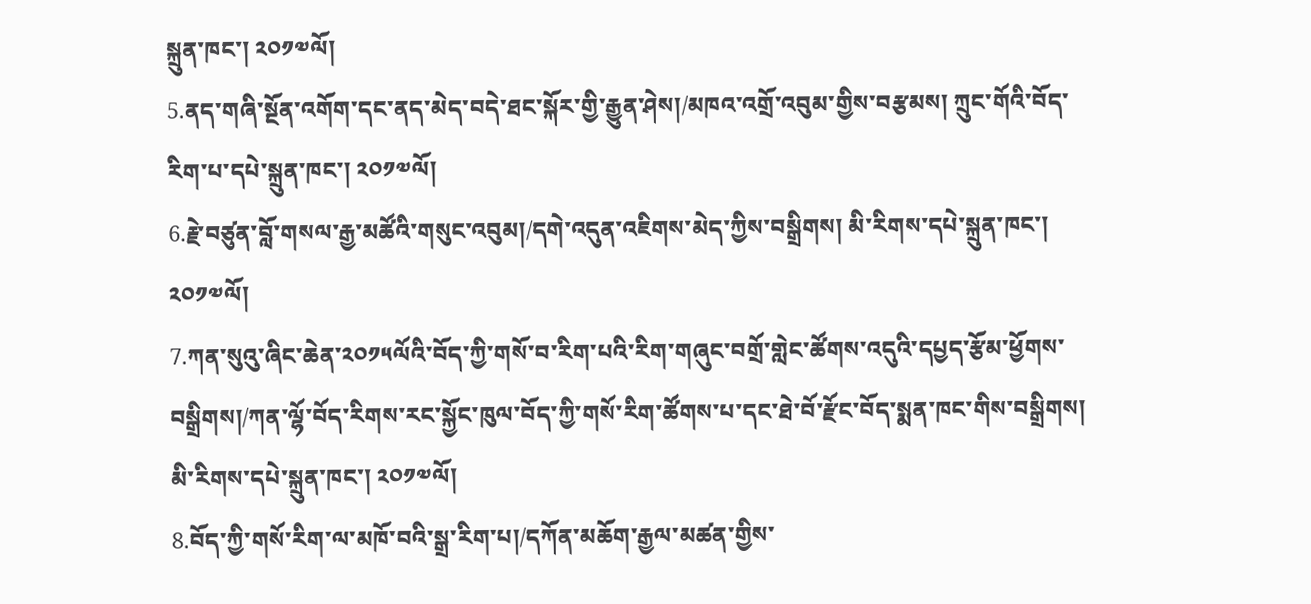སྐྲུན་ཁང་། ༢༠༡༧ལོ།
5.ནད་གཞི་སྔོན་འགོག་དང་ནད་མེད་བདེ་ཐང་སྐོར་གྱི་རྒྱུན་ཤེས།/མཁའ་འགྲོ་འབུམ་གྱིས་བརྩམས། ཀྲུང་གོའི་བོད་རིག་པ་དཔེ་སྐྲུན་ཁང་། ༢༠༡༧ལོ།
6.རྗེ་བཙུན་བློ་གསལ་རྒྱ་མཚོའི་གསུང་འབུམ།/དགེ་འདུན་འཇིགས་མེད་ཀྱིས་བསྒྲིགས། མི་རིགས་དཔེ་སྐྲུན་ཁང་། ༢༠༡༧ལོ།
7.ཀན་སུའུ་ཞིང་ཆེན་༢༠༡༥ལོའི་བོད་ཀྱི་གསོ་བ་རིག་པའི་རིག་གཞུང་བགྲོ་གླེང་ཚོགས་འདུའི་དཔྱད་རྩོམ་ཕྱོགས་བསྒྲིགས།/ཀན་ལྷོ་བོད་རིགས་རང་སྐྱོང་ཁུལ་བོད་ཀྱི་གསོ་རིག་ཚོགས་པ་དང་ཐེ་བོ་རྫོང་བོད་སྨན་ཁང་གིས་བསྒྲིགས། མི་རིགས་དཔེ་སྐྲུན་ཁང་། ༢༠༡༧ལོ།
8.བོད་ཀྱི་གསོ་རིག་ལ་མཁོ་བའི་སྒྲ་རིག་པ།/དཀོན་མཆོག་རྒྱལ་མཚན་གྱིས་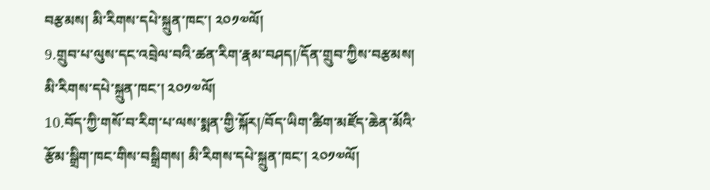བརྩམས། མི་རིགས་དཔེ་སྐྲུན་ཁང་། ༢༠༡༧ལོ།
9.གྲུབ་པ་ལུས་དང་འབྲེལ་བའི་ཚན་རིག་རྣམ་བཤད།/དོན་གྲུབ་ཀྱིས་བརྩམས། མི་རིགས་དཔེ་སྐྲུན་ཁང་། ༢༠༡༧ལོ།
10.བོད་ཀྱི་གསོ་བ་རིག་པ་ལས་སྨན་གྱི་སྐོར།/བོད་ཡིག་ཚིག་མཛོད་ཆེན་མོའི་རྩོམ་སྒྲིག་ཁང་གིས་བསྒྲིགས། མི་རིགས་དཔེ་སྐྲུན་ཁང་། ༢༠༡༧ལོ།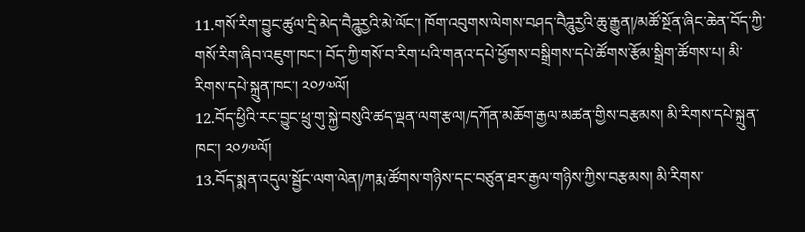11.གསོ་རིག་བྱུང་ཚུལ་དྲི་མེད་བཻཌཱུརྱའི་མེ་ལོང་། ཁོག་འབུགས་ལེགས་བཤད་བཻཌཱུརྱའི་ཆུ་རྒྱུན།/མཚོ་སྔོན་ཞིང་ཆེན་བོད་ཀྱི་གསོ་རིག་ཞིབ་འཇུག་ཁང་། བོད་ཀྱི་གསོ་བ་རིག་པའི་གནའ་དཔེ་ཕྱོགས་བསྒྲིགས་དཔེ་ཚོགས་རྩོམ་སྒྲིག་ཚོགས་པ། མི་རིགས་དཔེ་སྐྲུན་ཁང་། ༢༠༡༧ལོ།
12.བོད་ཕྱིའི་རང་བྱུང་ཕྲུ་གུ་སྐྱེ་བསུའི་ཚད་ལྡན་ལག་རྩལ།/དཀོན་མཆོག་རྒྱལ་མཚན་གྱིས་བརྩམས། མི་རིགས་དཔེ་སྐྲུན་ཁང་། ༢༠༡༧ལོ།
13.བོད་སྨན་འདུལ་སྦྱོང་ལག་ལེན།/ཀརྨ་ཚོགས་གཉིས་དང་བཙུན་ཐར་རྒྱལ་གཉིས་ཀྱིས་བརྩམས། མི་རིགས་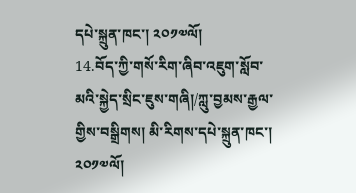དཔེ་སྐྲུན་ཁང་། ༢༠༡༧ལོ།
14.བོད་ཀྱི་གསོ་རིག་ཞིབ་འཇུག་སློབ་མའི་སྐྱེད་སྲིང་ཇུས་གཞི།/ཀླུ་བྱམས་རྒྱལ་གྱིས་བསྒྲིགས། མི་རིགས་དཔེ་སྐྲུན་ཁང་། ༢༠༡༧ལོ།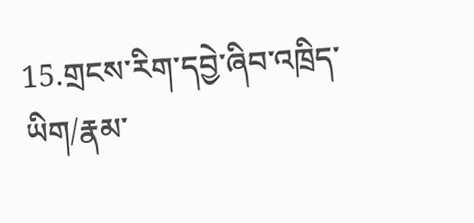15.གྲངས་རིག་དབྱེ་ཞིབ་འཁྲིད་ཡིག/རྣམ་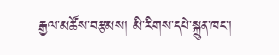རྒྱལ་མཚོས་བརྩམས། མི་རིགས་དཔེ་སྐྲུན་ཁང་།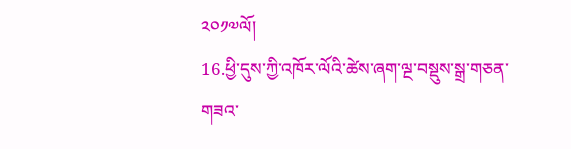༢༠༡༧ལོ།
16.ཕྱི་དུས་ཀྱི་འཁོར་ལོའི་ཚེས་ཞག་ལྔ་བསྡུས་སྒྲ་གཅན་གཟའ་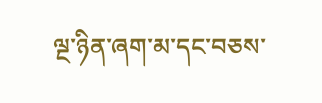ལྔ་ཉིན་ཞག་མ་དང་བཅས་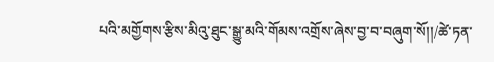པའི་མགྱོགས་རྩིས་མིའུ་ཐུང་སྒྱུ་མའི་གོམས་འགྲོས་ཞེས་བྱ་བ་བཞུག་སོ།།/ཚེ་ཏན་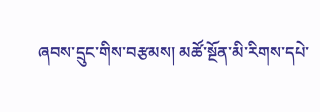ཞབས་དྲུང་གིས་བརྩམས། མཚོ་སྔོན་མི་རིགས་དཔེ་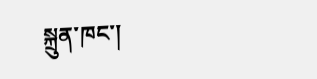སྐྲུན་ཁང་།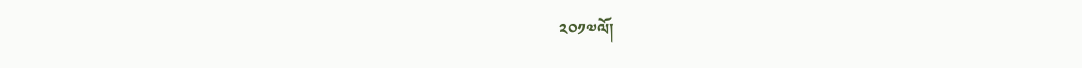༢༠༡༧ལོ།